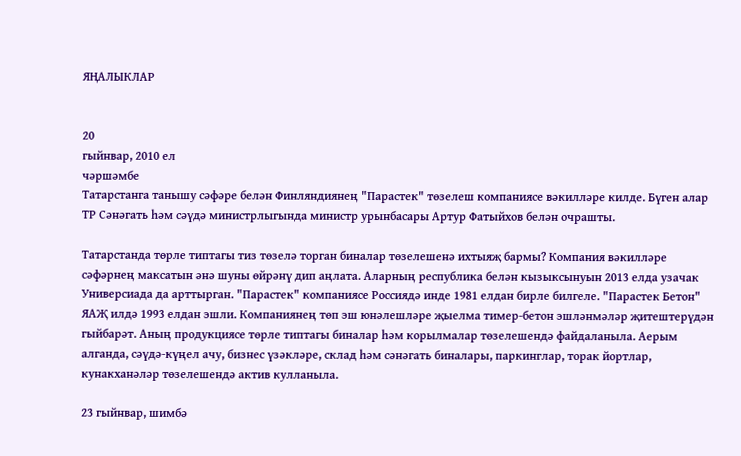ЯҢАЛЫКЛАР


20
гыйнвар, 2010 ел
чәршәмбе
Татарстанга танышу сәфәре белән Финляндиянең "Парастек" төзелеш компаниясе вәкилләре килде. Бүген алар ТР Сәнәгать һәм сәүдә министрлыгында министр урынбасары Артур Фатыйхов белән очрашты.

Татарстанда төрле типтагы тиз төзелә торган биналар төзелешенә ихтыяҗ бармы? Компания вәкилләре сәфәрнең максатын әнә шуны өйрәнү дип аңлата. Аларның республика белән кызыксынуын 2013 елда узачак Универсиада да арттырган. "Парастек" компаниясе Россиядә инде 1981 елдан бирле билгеле. "Парастек Бетон" ЯАҖ илдә 1993 елдан эшли. Компаниянең төп эш юнәлешләре җыелма тимер-бетон эшләнмәләр җитештерүдән гыйбарәт. Аның продукциясе төрле типтагы биналар һәм корылмалар төзелешендә файдаланыла. Аерым алганда, сәүдә-күңел ачу, бизнес үзәкләре, склад һәм сәнәгать биналары, паркинглар, торак йортлар, кунакханәләр төзелешендә актив кулланыла.

23 гыйнвар, шимбә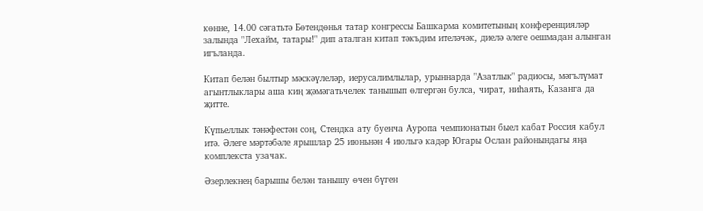көнне, 14.00 сәгатьтә Бөтендөнья татар конгрессы Башкарма комитетының конференцияләр залында "Лехайм, татары!" дип аталган китап тәкъдим ителәчәк, диелә әлеге оешмадан алынган игъланда.

Китап белән былтыр мәскәүлеләр, иерусалимлылар, урыннарда "Азатлык" радиосы, мәгълүмат агынтлыклары аша киң җәмәгатьчелек танышып өлгергән булса, чират, ниһаять, Казанга да җитте.

Күпьеллык тәнәфестән соң, Стендка ату буенча Ауропа чемпионатын быел кабат Россия кабул итә. Әлеге мәртәбәле ярышлар 25 июньнән 4 июльгә кадәр Югары Ослан районындагы яңа комплекста узачак.

Әзерлекнең барышы белән танышу өчен бүген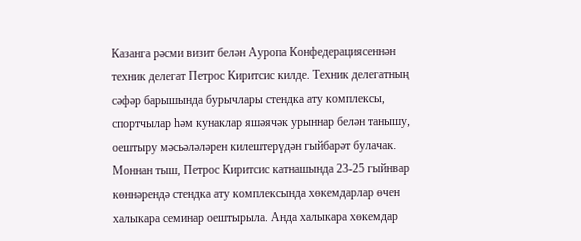Казанга рәсми визит белән Ауропа Конфедерациясеннән техник делегат Петрос Киритсис килде. Техник делегатның сәфәр барышында бурычлары стендка ату комплексы, спортчылар һәм кунаклар яшәячәк урыннар белән танышу, оештыру мәсьәләләрен килештерүдән гыйбарәт булачак. Моннан тыш, Петрос Киритсис катнашында 23-25 гыйнвар көннәрендә стендка ату комплексында хөкемдарлар өчен халыкара семинар оештырыла. Анда халыкара хөкемдар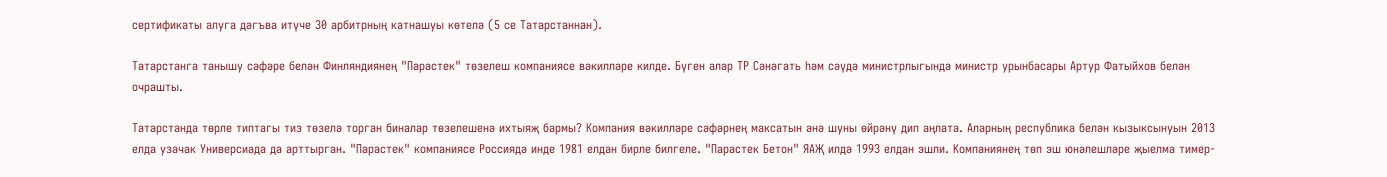сертификаты алуга дәгъва итүче 30 арбитрның катнашуы көтелә (5 се Татарстаннан).

Татарстанга танышу сәфәре белән Финляндиянең "Парастек" төзелеш компаниясе вәкилләре килде. Бүген алар ТР Сәнәгать һәм сәүдә министрлыгында министр урынбасары Артур Фатыйхов белән очрашты.

Татарстанда төрле типтагы тиз төзелә торган биналар төзелешенә ихтыяҗ бармы? Компания вәкилләре сәфәрнең максатын әнә шуны өйрәнү дип аңлата. Аларның республика белән кызыксынуын 2013 елда узачак Универсиада да арттырган. "Парастек" компаниясе Россиядә инде 1981 елдан бирле билгеле. "Парастек Бетон" ЯАҖ илдә 1993 елдан эшли. Компаниянең төп эш юнәлешләре җыелма тимер-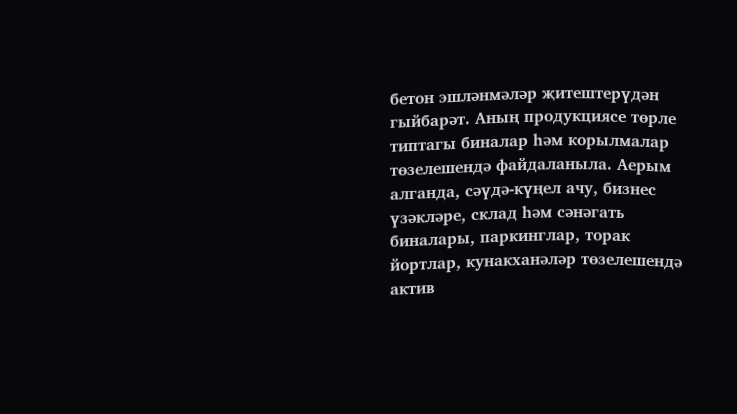бетон эшләнмәләр җитештерүдән гыйбарәт. Аның продукциясе төрле типтагы биналар һәм корылмалар төзелешендә файдаланыла. Аерым алганда, сәүдә-күңел ачу, бизнес үзәкләре, склад һәм сәнәгать биналары, паркинглар, торак йортлар, кунакханәләр төзелешендә актив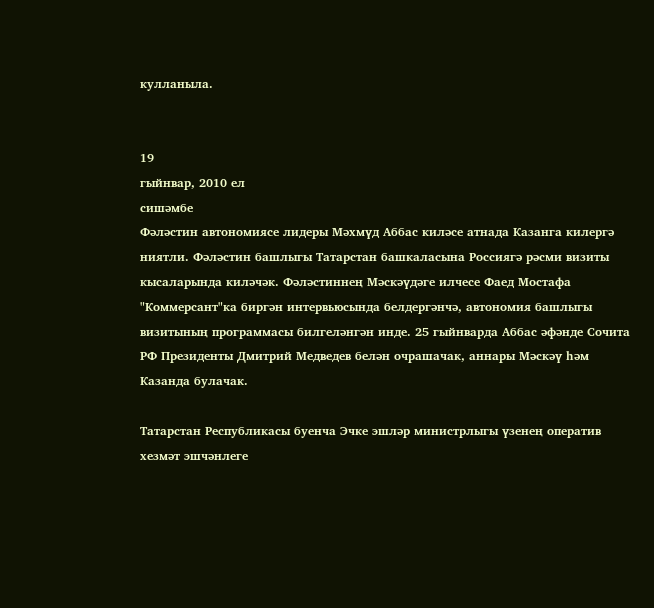кулланыла.


19
гыйнвар, 2010 ел
сишәмбе
Фәләстин автономиясе лидеры Мәхмүд Аббас киләсе атнада Казанга килергә ниятли. Фәләстин башлыгы Татарстан башкаласына Россиягә рәсми визиты кысаларында киләчәк. Фәләстиннең Мәскәүдәге илчесе Фаед Мостафа "Коммерсант"ка биргән интервьюсында белдергәнчә, автономия башлыгы визитының программасы билгеләнгән инде. 25 гыйнварда Аббас әфәнде Сочита РФ Президенты Дмитрий Медведев белән очрашачак, аннары Мәскәү һәм Казанда булачак.

Татарстан Республикасы буенча Эчке эшләр министрлыгы үзенең оператив хезмәт эшчәнлеге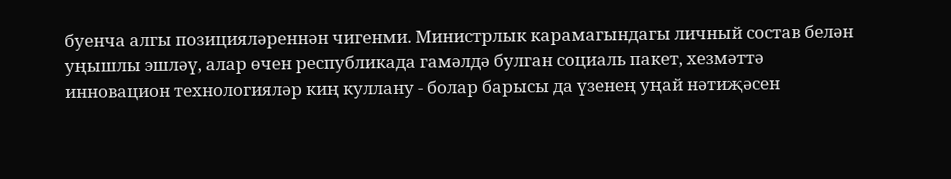буенча алгы позицияләреннән чигенми. Министрлык карамагындагы личный состав белән уңышлы эшләү, алар өчен республикада гамәлдә булган социаль пакет, хезмәттә инновацион технологияләр киң куллану - болар барысы да үзенең уңай нәтиҗәсен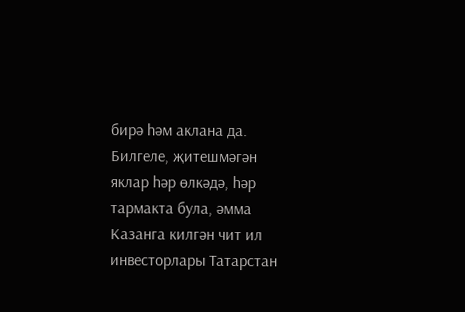бирә һәм аклана да. Билгеле, җитешмәгән яклар һәр өлкәдә, һәр тармакта була, әмма Казанга килгән чит ил инвесторлары Татарстан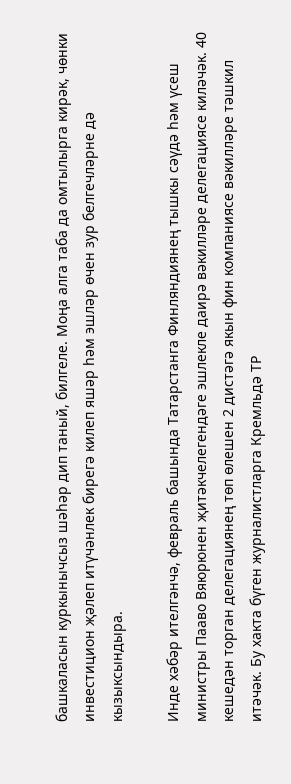башкаласын куркынычсыз шәһәр дип таный, билгеле. Моңа алга таба да омтылырга кирәк, чөнки инвестицион җәлеп итүчәнлек бирегә килеп яшәр һәм эшләр өчен зур белгечләрне дә кызыксындыра.

Инде хәбәр ителгәнчә, февраль башында Татарстанга Финляндиянең тышкы сәүдә һәм үсеш министры Пааво Вяюрюнен җитәкчелегендәге эшлекле даирә вәкилләре делегациясе киләчәк. 40 кешедән торган делегациянең төп өлешен 2 дистәгә якын фин компаниясе вәкилләре тәшкил итәчәк. Бу хакта бүген журналистларга Кремльдә ТР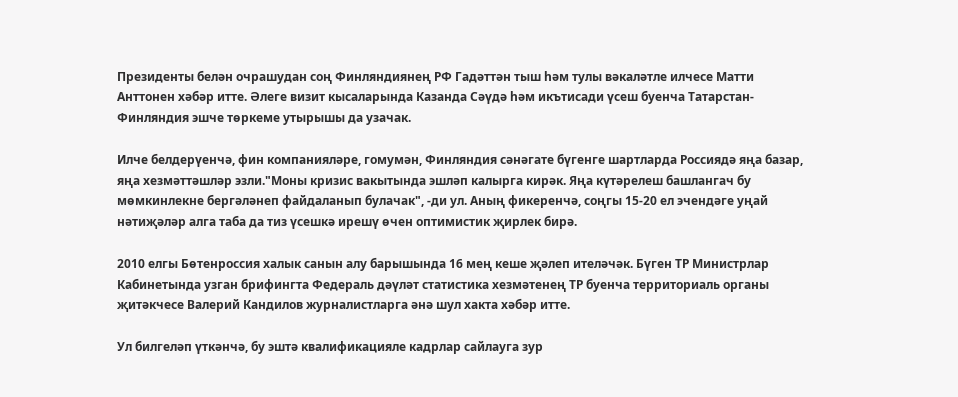Президенты белән очрашудан соң Финляндиянең РФ Гадәттән тыш һәм тулы вәкаләтле илчесе Матти Анттонен хәбәр итте. Әлеге визит кысаларында Казанда Сәүдә һәм икътисади үсеш буенча Татарстан-Финляндия эшче төркеме утырышы да узачак.

Илче белдерүенчә, фин компанияләре, гомумән, Финляндия сәнәгате бүгенге шартларда Россиядә яңа базар, яңа хезмәттәшләр эзли."Моны кризис вакытында эшләп калырга кирәк. Яңа күтәрелеш башлангач бу мөмкинлекне бергәләнеп файдаланып булачак", -ди ул. Аның фикеренчә, соңгы 15-20 ел эчендәге уңай нәтиҗәләр алга таба да тиз үсешкә ирешү өчен оптимистик җирлек бирә.

2010 елгы Бөтенроссия халык санын алу барышында 16 мең кеше җәлеп ителәчәк. Бүген ТР Министрлар Кабинетында узган брифингта Федераль дәүләт статистика хезмәтенең ТР буенча территориаль органы җитәкчесе Валерий Кандилов журналистларга әнә шул хакта хәбәр итте.

Ул билгеләп үткәнчә, бу эштә квалификацияле кадрлар сайлауга зур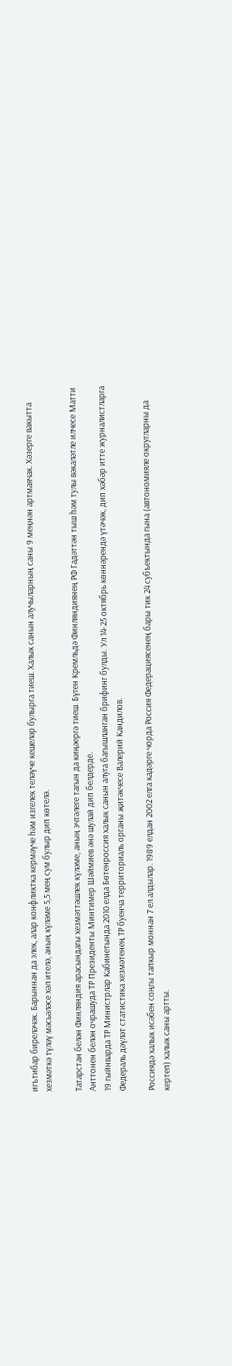игътибар биреләчәк. Барыннан да элек, алар конфликтка кермәүче һәм изгелек теләүче кешеләр булырга тиеш. Халык санын алучыларның саны 9 меңнән артмаячак. Хәзерге вакытта хезмәткә түләү мәсьәләсе хәл ителә, аның күләме 5,5 мең сум булыр дип көтелә.

Татарстан белән Финляндия арасындагы хезмәттәшлек күләме, аның эчтәлеге тагын да киңәергә тиеш. Бүген Кремльдә Финляндиянең РФ Гадәттән тыш һәм тулы вәкаләтле илчесе Матти Анттонен белән очрашуда ТР Президенты Минтимер Шәймиев әнә шулай дип белдерде.
19 гыйнварда ТР Министрлар Кабинетында 2010 елда Бөтенроссия халык санын алуга багышланган брифинг булды. Ул 14-25 октябрь көннәрендә үтәчәк, дип хәбәр итте журналистларга Федераль дәүләт статистика хезмәтенең ТР буенча территориаль органы җитәкчесе Валерий Кандилов.

Россиядә халык исәбен соңгы тапкыр моннан 7 ел алдылар. 1989 елдан 2002 елга кадәрге чорда Россия Федерациясенең бары тик 24 субъектында гына (автономияле округларны да кертеп) халык саны артты.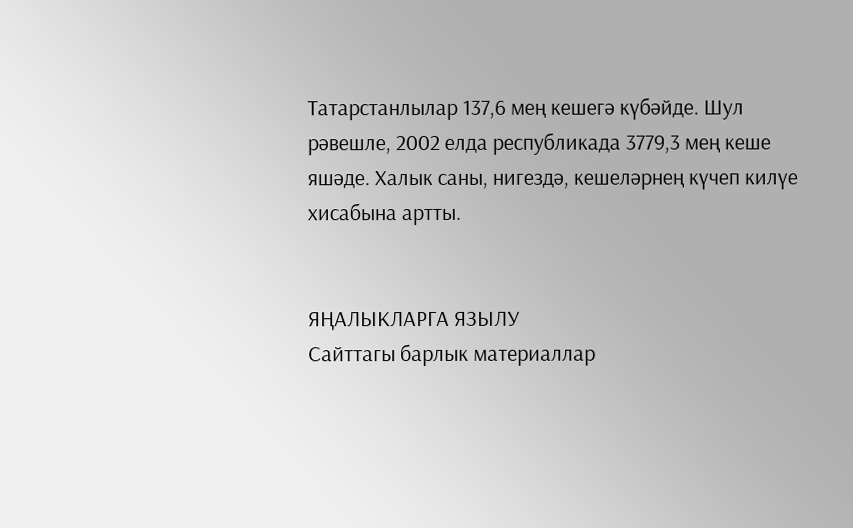Татарстанлылар 137,6 мең кешегә күбәйде. Шул рәвешле, 2002 елда республикада 3779,3 мең кеше яшәде. Халык саны, нигездә, кешеләрнең күчеп килүе хисабына артты.


ЯҢАЛЫКЛАРГА ЯЗЫЛУ
Сайттагы барлык материаллар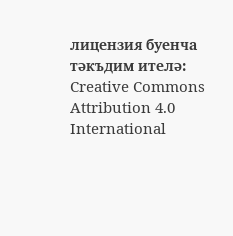лицензия буенча тәкъдим ителә:
Creative Commons Attribution 4.0 International